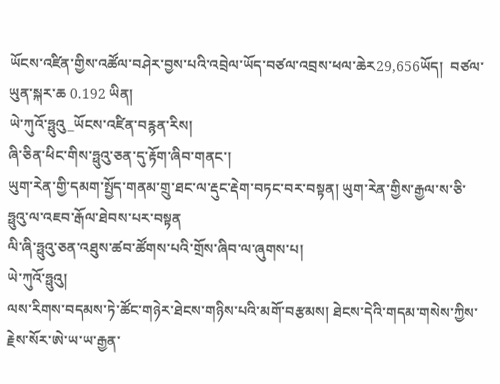ཡོངས་འཛིན་གྱིས་འཚོལ་བཤེར་བྱས་པའི་འབྲེལ་ཡོད་བཙལ་འབྲས་ཕལ་ཆེར29,656ཡོད།  བཙལ་ཡུན་སྐར་ཆ 0.192 ཡིན།
ཡེ་ཀུའོ་ཧྥུའུ_ཡོངས་འཛིན་བརྙན་རིས།
ཞི་ཅིན་ཕིང་གིས་ཧྥུའུ་ཅན་དུ་རྟོག་ཞིབ་གནང་།
ཡུག་རེན་གྱི་དམག་སྤྱོད་གནམ་གྲུ་ཐང་ལ་རྡུང་རྡེག་བཏང་བར་བསྟན། ཡུག་རེན་གྱིས་རྒྱལ་ས་ཅི་ཧྥུའུ་ལ་འཇབ་རྒོལ་ཐེབས་པར་བསྟན
ལི་ཞི་ཧྥུའུ་ཅན་འཐུས་ཚབ་ཚོགས་པའི་གྲོས་ཞིབ་ལ་ཞུགས་པ།
ཡེ་ཀུའོ་ཧྥུའུ།
ལས་རིགས་བདམས་ཏེ་ཚོང་གཉེར་ཐེངས་གཉིས་པའི་མགོ་བརྩམས། ཐེངས་དེའི་གདམ་གསེས་ཀྱིས་རྗེས་སོར་ཨེ་ཡ་ཡ་རྒྱན་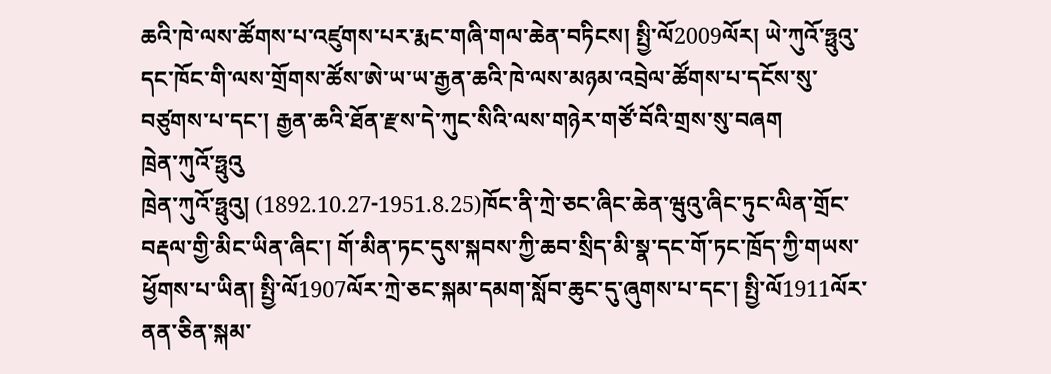ཆའི་ཁེ་ལས་ཚོགས་པ་འཛུགས་པར་རྨང་གཞི་གལ་ཆེན་བཏིངས། སྤྱི་ལོ2009ལོར། ཡེ་ཀུའོ་ཧྥུའུ་དང་ཁོང་གི་ལས་གྲོགས་ཚོས་ཨེ་ཡ་ཡ་རྒྱན་ཆའི་ཁེ་ལས་མཉམ་འབྲེལ་ཚོགས་པ་དངོས་སུ་བཙུགས་པ་དང་། རྒྱན་ཆའི་ཐོན་རྫས་དེ་ཀུང་སིའི་ལས་གཉེར་གཙོ་བོའི་གྲས་སུ་བཞག
ཁྲེན་ཀུའོ་ཧྥུའུ
ཁྲེན་ཀུའོ་ཧྥུའུ། (1892.10.27-1951.8.25)ཁོང་ནི་ཀྲེ་ཅང་ཞིང་ཆེན་ཝུའུ་ཞིང་ཏུང་ལིན་གྲོང་བརྡལ་གྱི་མིང་ཡིན་ཞིང་། གོ་མིན་ཏང་དུས་སྐབས་ཀྱི་ཆབ་སྲིད་མི་སྣ་དང་གོ་ཏང་ཁྲོད་ཀྱི་གཡས་ཕྱོགས་པ་ཡིན། སྤྱི་ལོ1907ལོར་ཀྲེ་ཅང་སྐམ་དམག་སློབ་ཆུང་དུ་ཞུགས་པ་དང་། སྤྱི་ལོ1911ལོར་ནན་ཅིན་སྐམ་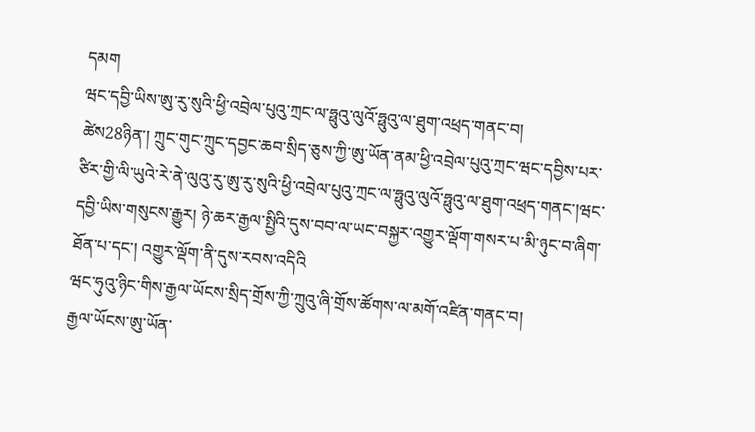དམག
ཝང་དབྱི་ཡིས་ཨུ་རུ་སུའི་ཕྱི་འབྲེལ་པུའུ་ཀྲང་ལ་ཧྥུའུ་ལུའོ་ཧྥུའུ་ལ་ཐུག་འཕྲད་གནང་བ།
ཚེས28ཉིན་། ཀྲུང་གུང་ཀྲུང་དབྱང་ཆབ་སྲིད་ཅུས་ཀྱི་ཨུ་ཡོན་ནམ་ཕྱི་འབྲེལ་པུའུ་ཀྲང་ཝང་དབྱིས་པར་ཙིར་གྱི་ལི་ཡུའེ་རེ་ནེ་ལུའུ་རུ་ཨུ་རུ་སུའི་ཕྱི་འབྲེལ་པུའུ་ཀྲང་ལ་ཧྥུའུ་ལུའོ་ཧྥུའུ་ལ་ཐུག་འཕྲད་གནང་།ཝང་དབྱི་ཡིས་གསུངས་རྒྱུར། ཉེ་ཆར་རྒྱལ་སྤྱིའི་དུས་བབ་ལ་ཡང་བསྐྱར་འགྱུར་ལྡོག་གསར་པ་མི་ཉུང་བ་ཞིག་ཐོན་པ་དང་། འགྱུར་ལྡོག་ནི་དུས་རབས་འདིའི
ཝང་ཧུའུ་ཉིང་གིས་རྒྱལ་ཡོངས་སྲིད་གྲོས་ཀྱི་ཀྲུའུ་ཞི་གྲོས་ཚོགས་ལ་མགོ་འཛིན་གནང་བ།
རྒྱལ་ཡོངས་ཨུ་ཡོན་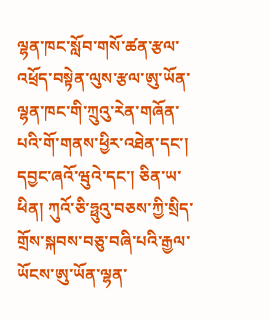ལྷན་ཁང་སློབ་གསོ་ཚན་རྩལ་འཕྲོད་བསྟེན་ལུས་རྩལ་ཨུ་ཡོན་ལྷན་ཁང་གི་ཀྲུའུ་རེན་གཞོན་པའི་གོ་གནས་ཕྱིར་འཐེན་དང་། དབྱང་ཞའོ་ཝུའེ་དང་། ཅིན་ཡ་ཕིན། ཀུའོ་ཅི་ཧྥུའུ་བཅས་ཀྱི་སྲིད་གྲོས་སྐབས་བཅུ་བཞི་པའི་རྒྱལ་ཡོངས་ཨུ་ཡོན་ལྷན་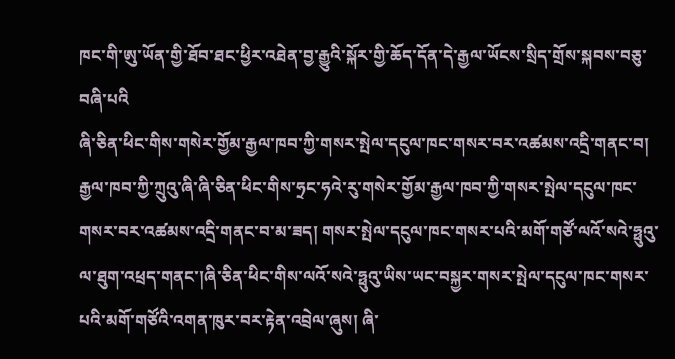ཁང་གི་ཨུ་ཡོན་གྱི་ཐོབ་ཐང་ཕྱིར་འཐེན་བྱ་རྒྱུའི་སྐོར་གྱི་ཆོད་དོན་དེ་རྒྱལ་ཡོངས་སྲིད་གྲོས་སྐབས་བཅུ་བཞི་པའི
ཞི་ཅིན་ཕིང་གིས་གསེར་གྱོམ་རྒྱལ་ཁབ་ཀྱི་གསར་སྤེལ་དངུལ་ཁང་གསར་བར་འཚམས་འདྲི་གནང་བ།
རྒྱལ་ཁབ་ཀྱི་ཀྲུའུ་ཞི་ཞི་ཅིན་ཕིང་གིས་ཧྲང་ཧའེ་རུ་གསེར་གྱོམ་རྒྱལ་ཁབ་ཀྱི་གསར་སྤེལ་དངུལ་ཁང་གསར་བར་འཚམས་འདྲི་གནང་བ་མ་ཟད། གསར་སྤེལ་དངུལ་ཁང་གསར་པའི་མགོ་གཙོ་ལའོ་སའེ་ཧྥུའུ་ལ་ཐུག་འཕྲད་གནང་།ཞི་ཅིན་ཕིང་གིས་ལའོ་སའེ་ཧྥུའུ་ཡིས་ཡང་བསྐྱར་གསར་སྤེལ་དངུལ་ཁང་གསར་པའི་མགོ་གཙོའི་འགན་ཁུར་བར་རྟེན་འབྲེལ་ཞུས། ཞི་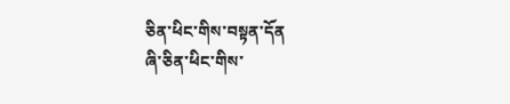ཅིན་ཕིང་གིས་བསྟན་དོན
ཞི་ཅིན་ཕིང་གིས་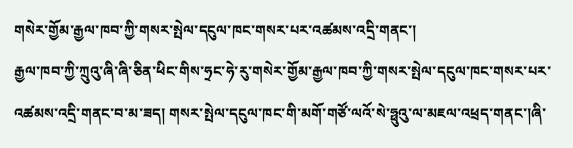གསེར་གྱོམ་རྒྱལ་ཁབ་ཀྱི་གསར་སྤེལ་དངུལ་ཁང་གསར་པར་འཚམས་འདྲི་གནང་།
རྒྱལ་ཁབ་ཀྱི་ཀྲུའུ་ཞི་ཞི་ཅིན་ཕིང་གིས་ཧྲང་ཧེ་རུ་གསེར་གྱོམ་རྒྱལ་ཁབ་ཀྱི་གསར་སྤེལ་དངུལ་ཁང་གསར་པར་འཚམས་འདྲི་གནང་བ་མ་ཟད། གསར་སྤེལ་དངུལ་ཁང་གི་མགོ་གཙོ་ལའོ་སེ་ཧྥུའུ་ལ་མཇལ་འཕྲད་གནང་།ཞི་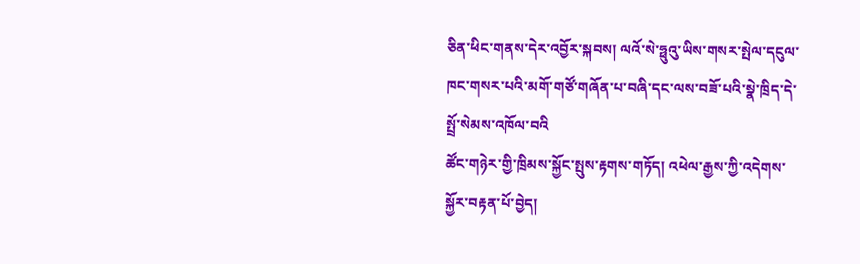ཅིན་ཕིང་གནས་དེར་འབྱོར་སྐབས། ལའོ་སེ་ཧྥུའུ་ཡིས་གསར་སྤེལ་དངུལ་ཁང་གསར་པའི་མགོ་གཙོ་གཞོན་པ་བཞི་དང་ལས་བཟོ་པའི་སྣེ་ཁྲིད་དེ་སྤྲོ་སེམས་འཁོལ་བའི
ཚོང་གཉེར་གྱི་ཁྲིམས་སྐྱོང་སྤུས་རྟགས་གཏོད། འཕེལ་རྒྱས་ཀྱི་འདེགས་སྐྱོར་བརྟན་པོ་བྱེད།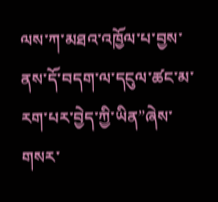ལས་ཀ་མཐའ་འཁྱོལ་པ་བྱས་ནས་དོ་བདག་ལ་དངུལ་ཚང་མ་རག་པར་བྱེད་ཀྱི་ཡིན”ཞེས་གསར་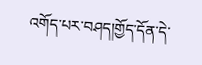འགོད་པར་བཤད།གྱོད་དོན་དེ་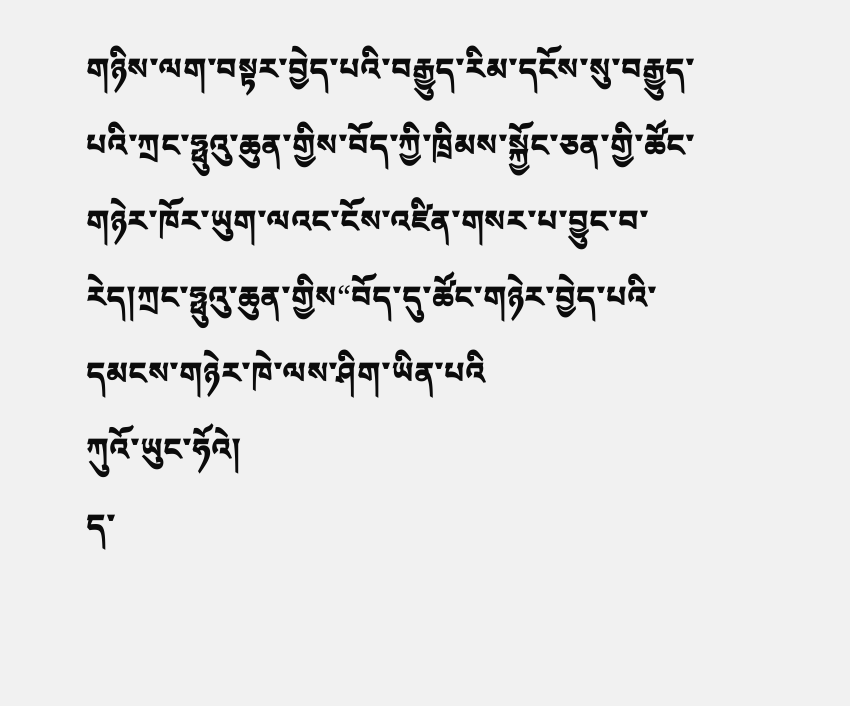གཉིས་ལག་བསྟར་བྱེད་པའི་བརྒྱུད་རིམ་དངོས་སུ་བརྒྱུད་པའི་ཀྲང་ཧྥུའུ་ཆུན་གྱིས་བོད་ཀྱི་ཁྲིམས་སྐྱོང་ཅན་གྱི་ཚོང་གཉེར་ཁོར་ཡུག་ལའང་ངོས་འཛིན་གསར་པ་བྱུང་བ་རེད།ཀྲང་ཧྥུའུ་ཆུན་གྱིས“བོད་དུ་ཚོང་གཉེར་བྱེད་པའི་དམངས་གཉེར་ཁེ་ལས་ཤིག་ཡིན་པའི
ཀུའོ་ཡུང་ཧོའེ།
ད་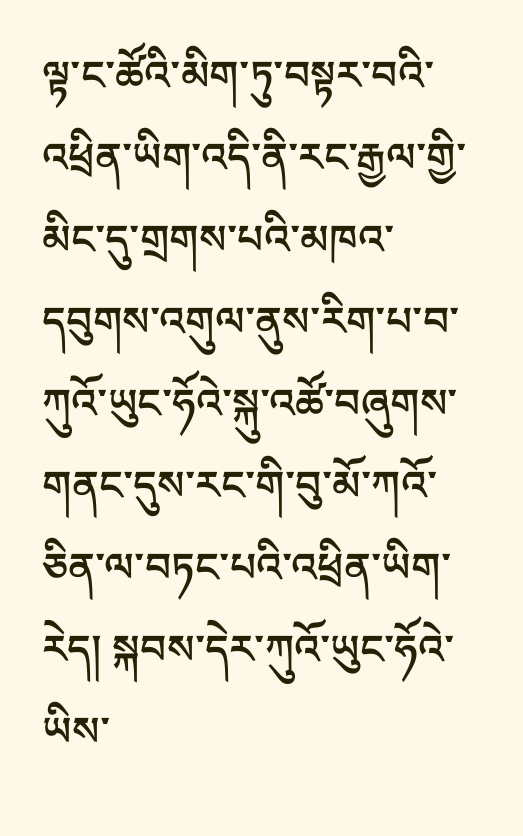ལྟ་ང་ཚོའི་མིག་ཏུ་བསྟར་བའི་འཕྲིན་ཡིག་འདི་ནི་རང་རྒྱལ་གྱི་མིང་དུ་གྲགས་པའི་མཁའ་དབུགས་འགུལ་ནུས་རིག་པ་བ་ཀུའོ་ཡུང་ཧོའེ་སྐུ་འཚོ་བཞུགས་གནང་དུས་རང་གི་བུ་མོ་ཀའོ་ཅིན་ལ་བཏང་པའི་འཕྲིན་ཡིག་རེད། སྐབས་དེར་ཀུའོ་ཡུང་ཧོའེ་ཡིས་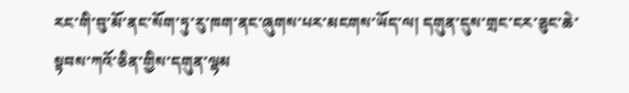རང་གི་བུ་མོ་ནང་སོག་ཏུ་རུ་ཁག་ནང་ཞུགས་པར་མངགས་ཡོད་ལ། དགུན་དུས་གྲང་ངར་ཅུང་ཆེ་སྟབས་ཀའོ་ཅིན་གྱིས་དགུན་ལྷམ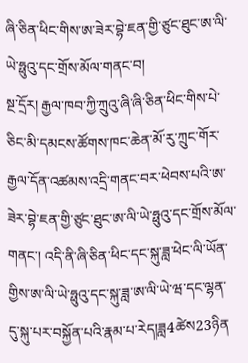ཞི་ཅིན་ཕིང་གིས་ཨ་ཟེར་བྷེ་ཇན་གྱི་ཙུང་ཐུང་ཨ་ལི་ཡེ་ཧྥུའུ་དང་གྲོས་མོལ་གནང་བ།
སྔ་དྲོར། རྒྱལ་ཁབ་ཀྱི་ཀྲུའུ་ཞི་ཞི་ཅིན་ཕིང་གིས་པེ་ཅིང་མི་དམངས་ཚོགས་ཁང་ཆེན་མོ་རུ་ཀྲུང་གོར་རྒྱལ་དོན་འཚམས་འདྲི་གནང་བར་ཕེབས་པའི་ཨ་ཟེར་བྷེ་ཇན་གྱི་ཙུང་ཐུང་ཨ་ལི་ཡེ་ཧྥུའུ་དང་གྲོས་མོལ་གནང་། འདི་ནི་ཞི་ཅིན་ཕིང་དང་སྐུ་ཟླ་ཕེང་ལི་ཡོན་གྱིས་ཨ་ལི་ཡེ་ཧྥུའུ་དང་སྐུ་ཟླ་ཨ་ལི་ཡེ་ཝ་དང་ལྷན་དུ་སྐུ་པར་བསྐྱོན་པའི་རྣམ་པ་རེད།ཟླ4ཚེས23ཉིན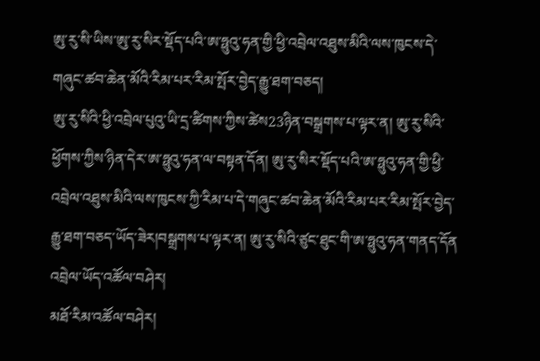ཨུ་རུ་སི་ཡིས་ཨུ་རུ་སིར་སྡོད་པའི་ཨ་ཧྥུའུ་ཧན་གྱི་ཕྱི་འབྲེལ་འཐུས་མིའི་ལས་ཁུངས་དེ་གཞུང་ཚབ་ཆེན་མོའི་རིམ་པར་རིམ་སྤོར་བྱེད་རྒྱུ་ཐག་བཅད།
ཨུ་རུ་སིའི་ཕྱི་འབྲེལ་པུའུ་ཡི་དྲ་ཚིགས་ཀྱིས་ཚེས23ཉིན་བསྒྲགས་པ་ལྟར་ན། ཨུ་རུ་སིའི་ཕྱོགས་ཀྱིས་ཉིན་དེར་ཨ་ཧྥུའུ་ཧན་ལ་བསྟན་དོན། ཨུ་རུ་སིར་སྡོད་པའི་ཨ་ཧྥུའུ་ཧན་གྱི་ཕྱི་འབྲེལ་འཐུས་མིའི་ལས་ཁུངས་ཀྱི་རིམ་པ་དེ་གཞུང་ཚབ་ཆེན་མོའི་རིམ་པར་རིམ་སྤོར་བྱེད་རྒྱུ་ཐག་བཅད་ཡོད་ཟེར།བསྒྲགས་པ་ལྟར་ན། ཨུ་རུ་སིའི་ཙུང་ཐུང་གི་ཨ་ཧྥུའུ་ཧན་གནད་དོན
འབྲེལ་ཡོད་འཚོལ་བཤེར།
མཐོ་རིམ་འཚོལ་བཤེར།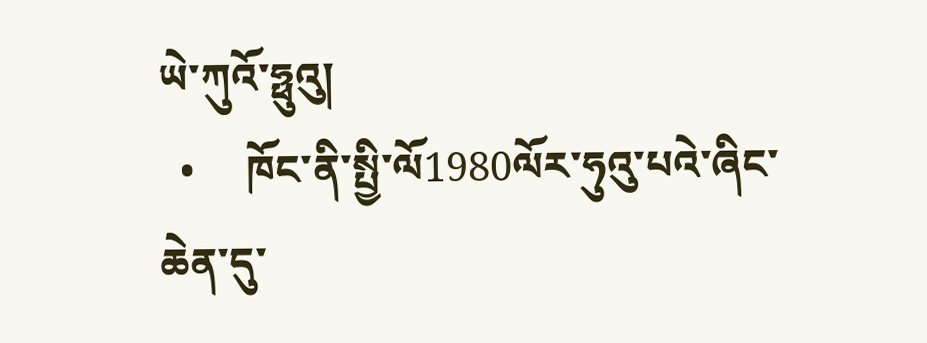ཡེ་ཀུའོ་ཧྥུའུ།
  •     ཁོང་ནི་སྤྱི་ལོ1980ལོར་ཧུའུ་པའེ་ཞིང་ཆེན་དུ་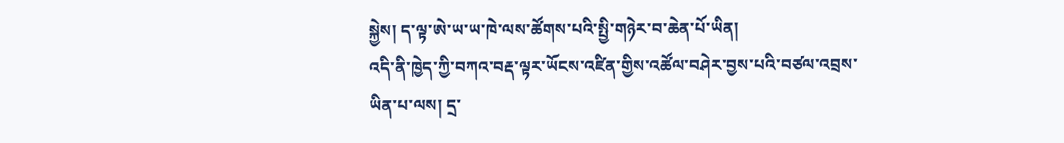སྐྱེས། ད་ལྟ་ཨེ་ཡ་ཡ་ཁེ་ལས་ཚོགས་པའི་སྤྱི་གཉེར་བ་ཆེན་པོ་ཡིན།
འདི་ནི་ཁྱེད་ཀྱི་བཀའ་བརྡ་ལྟར་ཡོངས་འཛིན་གྱིས་འཚོལ་བཤེར་བྱས་པའི་བཙལ་འབྲས་ཡིན་པ་ལས། དྲ་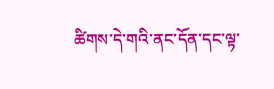ཚིགས་དེ་གའི་ནང་དོན་དང་ལྟ་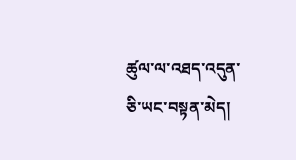ཚུལ་ལ་འཐད་འདུན་ཅི་ཡང་བསྟན་མེད།